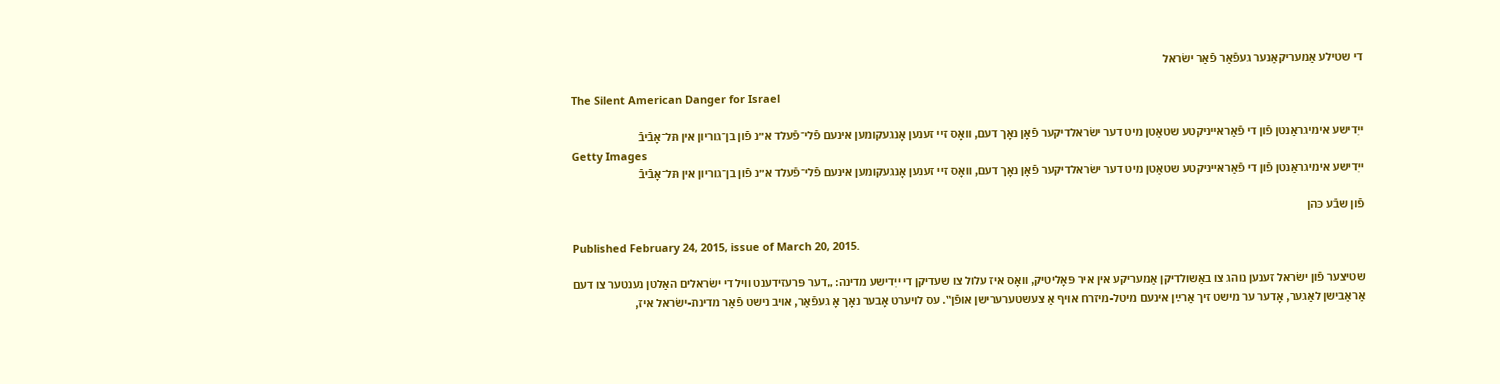די שטילע אַמעריקאַנער געפֿאַר פֿאַר ישׂראל

The Silent American Danger for Israel

ייִדישע אימיגראַנטן פֿון די פֿאַראייניקטע שטאַטן מיט דער ישׂראלדיקער פֿאָן נאָך דעם, וואָס זיי זענען אָנגעקומען אינעם פֿלי־פֿעלד א״נ פֿון בן־גוריון אין תּל־אָבֿיבֿ
Getty Images
ייִדישע אימיגראַנטן פֿון די פֿאַראייניקטע שטאַטן מיט דער ישׂראלדיקער פֿאָן נאָך דעם, וואָס זיי זענען אָנגעקומען אינעם פֿלי־פֿעלד א״נ פֿון בן־גוריון אין תּל־אָבֿיבֿ

פֿון שבֿע כּהן

Published February 24, 2015, issue of March 20, 2015.

שטיצער פֿון ישׂראל זענען נוהג צו באַשולדיקן אַמעריקע אין איר פּאָליטיק, וואָס איז עלול צו שעדיקן די ייִדישע מדינה: „דער פּרעזידענט וויל די ישׂראלים האַלטן נענטער צו דעם אַראַבישן לאַגער, אָדער ער מישט זיך אַרײַן אינעם מיטל-מיזרח אויף אַ צעשטערערישן אופֿן‟. עס לויערט אָבער נאָך אָ געפֿאַר, אויב נישט פֿאַר מדינת-ישׂראל איז,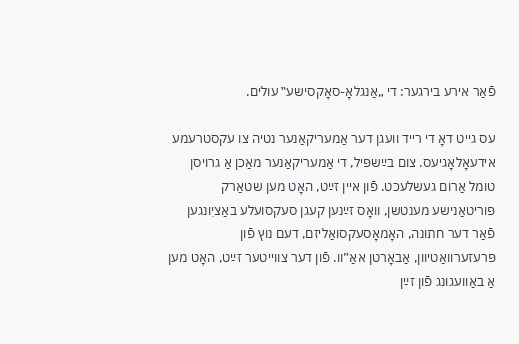פֿאַר אירע בירגער: די „אַנגלאָ-סאָקסישע‟ עולים.

עס גייט דאָ די רייד וועגן דער אַמעריקאַנער נטיה צו עקסטרעמע אידעאָלאָגיעס. צום בײַשפּיל, די אַמעריקאַנער מאַכן אַ גרויסן טומל אַרום געשלעכט. פֿון איין זײַט, האָט מען שטאַרק פּוריטאַנישע מענטשן, וואָס זײַנען קעגן סעקסועלע באַציִונגען פֿאַר דער חתונה, האָמאָסעקסואַליזם, דעם נוץ פֿון פּרעזערוואַטיוון, אַבאָרטן אאַ״וו. פֿון דער צווייטער זײַט, האָט מען אַ באַוועגונג פֿון זײַן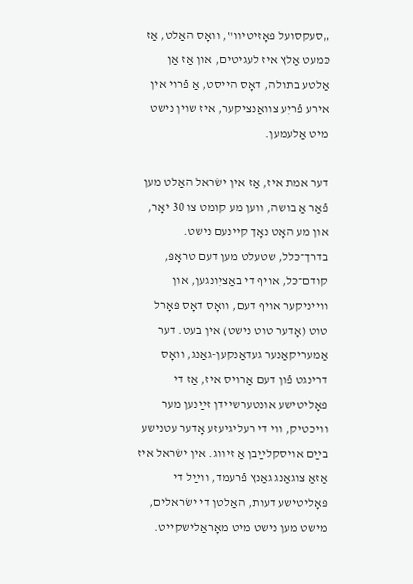„סעקסועל פּאָזיטיוו‟, וואָס האַלט, אַז כּמעט אַלץ איז לעגיטים, און אַז אַן אַלטע בתולה, דאָס הייסט, אַ פֿרוי אין אירע פֿריִע צוואַנציקער, איז שוין נישט מיט אַלעמען.

דער אמת איז, אַז אין ישׂראל האַלט מען פֿאַר אַ בושה, ווען מע קומט צו 30 יאָר, און מע האָט נאָך קיינעם נישט. בדרך־כּלל, שטעלט מען דעם טראָפּ, קודם־כּל, אויף די באַציִונגען, און ווייניקער אויף דעם, וואָס דאָס פּאָרל טוט (אָדער טוט נישט) אין בעט. דער אַמעריקאַנער געדאַנקען-גאַנג, וואָס דרינגט פֿון דעם אַרויס איז, אַז די פּאָליטישע אונטערשיידן זײַנען מער וויכטיק, ווי די רעליגיעזע אָדער עטנישע בײַם אויסקלײַבן אַ זיווג. אין ישׂראל איז אַזאַ צוגאַנג גאַנץ פֿרעמד, ווײַל די פּאָליטישע דעות, האַלטן די ישׂראלים, מישט מען נישט מיט מאָראַלישקייט.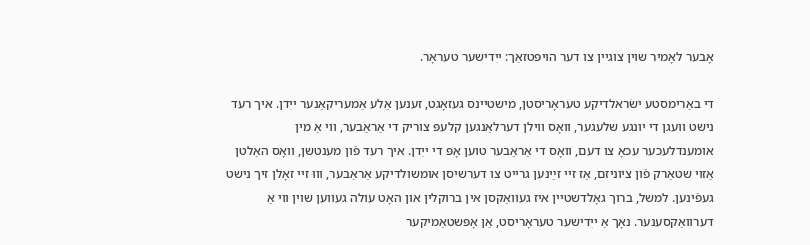אָבער לאָמיר שוין צוגיין צו דער הויפּטזאַך: ייִדישער טעראָר.

די באַרימסטע ישׂראלדיקע טעראָריסטן, מישטיינס געזאָגט, זענען אַלע אַמעריקאַנער ייִדן. איך רעד נישט וועגן די יונגע שלעגער, וואָס ווילן דערלאַנגען קלעפּ צוריק די אַראַבער, ווי אַ מין אומענדלעכער עכאָ צו דעם, וואָס די אַראַבער טוען אָפּ די ייִדן. איך רעד פֿון מענטשן, וואָס האַלטן אַזוי שטאַרק פֿון ציוניזם, אַז זיי זײַנען גרייט צו דערשיסן אומשולדיקע אַראַבער, וווּ זיי זאָלן זיך נישט געפֿינען. למשל, ברוך גאָלדשטיין איז געוואַקסן אין ברוקלין און האָט עולה געווען שוין ווי אַ דערוואַקסענער. נאָך אַ ייִדישער טעראָריסט, אַן אָפּשטאַמיקער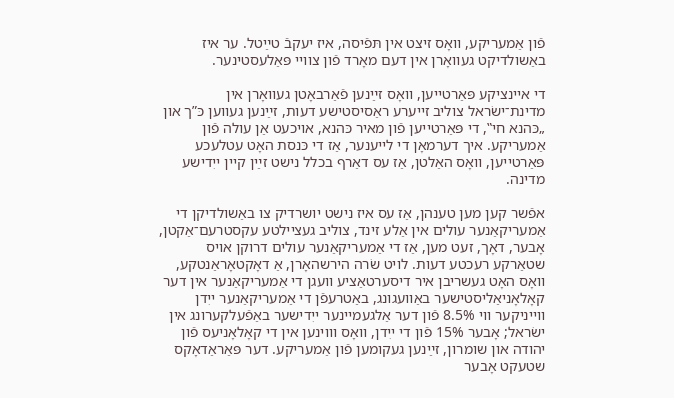פֿון אַמעריקע, וואָס זיצט אין תּפֿיסה, איז יעקבֿ טײַטל. ער איז באַשולדיקט געוואָרן אין דעם מאָרד פֿון צוויי פּאַלעסטינער.

די איינציקע פּאַרטייען, וואָס זײַנען פֿאַרבאָטן געוואָרן אין מדינת־ישׂראל צוליב זייערע ראַסיסטישע דעות, זײַנען געווען כּ”ך און „כּהנא חי‟, די פּאַרטייען פֿון מאיר כּהנא, אויכעט אַן עולה פֿון אַמעריקע. איך דערמאָן די לייענער, אַז די כּנסת האָט עטלעכע פּאַרטייען, וואָס האַלטן, אַז עס דאַרף בכלל נישט זײַן קיין ייִדישע מדינה.

אפֿשר קען מען טענהן, אַז עס איז נישט יושרדיק צו באַשולדיקן די אַמעריקאַנער עולים אין אַלע זינד, צוליב געציילטע עקסטרעם־אַקטן, אָבער, דאָך, זעט מען, אַז די אַמעריקאַנער עולים דרוקן אויס שטאַרקע רעכטע דעות. לויט שׂרה הירשהאָרן, אַ דאָקטאָראַנטקע, וואָס האָט געשריבן איר דיסערטאַציע וועגן די אַמעריקאַנער אין דער קאָלאָניאַליסטישער באַוועגונג, באַטרעפֿן די אַמעריקאַנער ייִדן ווייניקער ווי 8.5% פֿון דער אַלגעמיינער ייִדישער באַפֿעלקערונג אין ישׂראל; אָבער 15% פֿון די ייִדן, וואָס וווינען אין די קאָלאָניעס פֿון יהודה און שומרון, זײַנען געקומען פֿון אַמעריקע. דער פּאַראַדאָקס שטעקט אָבער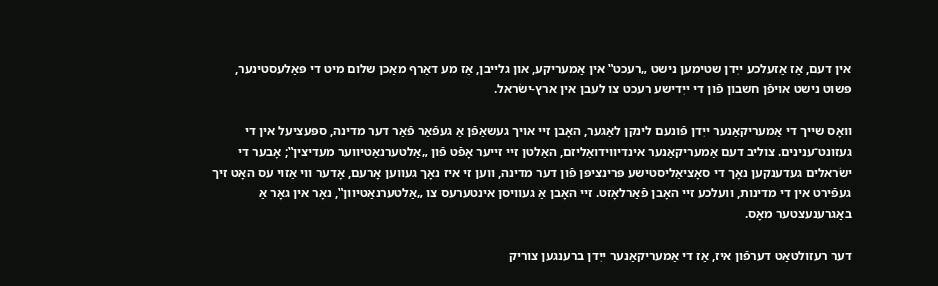אין דעם, אַז אַזעלכע ייִדן שטימען נישט „רעכט‟ אין אַמעריקע, און גלייבן, אַז מע דאַרף מאַכן שלום מיט די פּאַלעסטינער, פּשוט נישט אויפֿן חשבון פֿון די ייִדישע רעכט צו לעבן אין ארץ-ישׂראל.

וואָס שייך די אַמעריקאַנער ייִדן פֿונעם לינקן לאַגער, האָבן זיי אויך געשאַפֿן אַ געפֿאַר פֿאַר דער מדינה, ספּעציעל אין די געזונט־ענינים. צוליב דעם אַמעריקאַנער אינדיווידואַליזם, האַלטן זיי זייער אָפֿט פֿון „אַלטערנאַטיווער מעדיצין‟; אָבער די ישׂראלים געדענקען נאָך די סאָציאַליסטישע פּרינציפּן פֿון דער מדינה, ווען זי איז נאָך געווען אָרעם, אָדער ווי אַזוי עס האָט זיך געפֿירט אין די מדינות, וועלכע זיי האָבן פֿאַרלאָזט. זיי האָבן אַ געוויסן אינטערעס צו „אַלטערנאַטיוון‟, נאָר אין גאָר אַ באַגרענעצטער מאָס.

דער רעזולטאַט דערפֿון איז, אַז די אַמעריקאַנער ייִדן ברענגען צוריק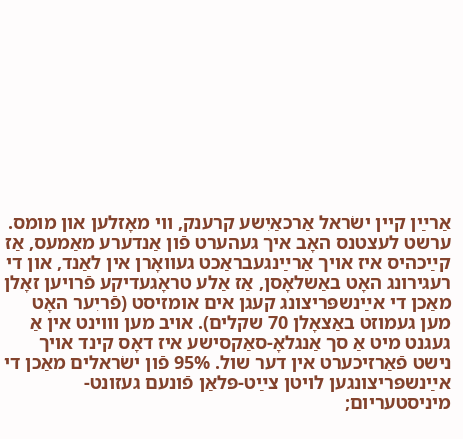אַרײַן קיין ישׂראל אַרכאַיִשע קרענק, ווי מאָזלען און מומס. ערשט לעצטנס האָב איך געהערט פֿון אַנדערע מאַמעס, אַז קײַכהיס איז אויך אַרײַנגעבראַכט געוואָרן אין לאַנד, און די רעגירונג האָט באַשלאָסן, אַז אַלע טראָגעדיקע פֿרויען זאָלן מאַכן די אײַנשפּריצונג קעגן אים אומזיסט (פֿריִער האָט מען געמוזט באַצאָלן 70 שקלים). אויב מען וווינט אין אַ געגנט מיט אַ סך אַנגלאָ-סאַקסישע איז דאָס קינד אויך נישט פֿאַרזיכערט אין דער שול. 95% פֿון ישׂראלים מאַכן די אײַנשפּריצונגען לויטן צײַט-פּלאַן פֿונעם געזונט-מיניסטעריום;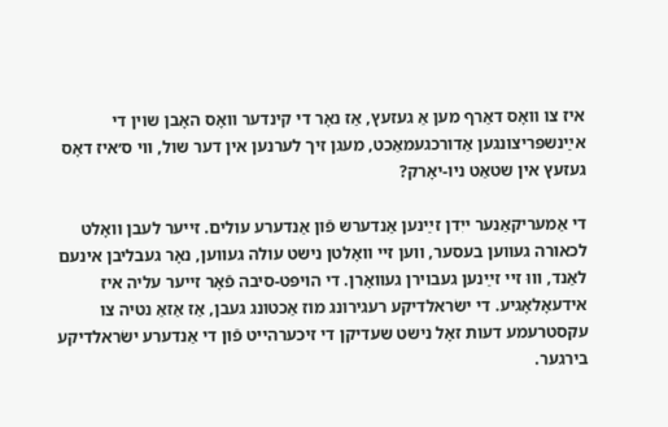איז צו וואָס דאַרף מען אַ געזעץ, אַז נאָר די קינדער וואָס האָבן שוין די אײַנשפּריצונגען אַדורכגעמאַכט, מעגן זיך לערנען אין דער שול, ווי ס׳איז דאָס געזעץ אין שטאַט ניו-יאָרק?

די אַמעריקאַנער ייִדן זײַנען אַנדערש פֿון אַנדערע עולים. זייער לעבן וואָלט לכאורה געווען בעסער, ווען זיי וואָלטן נישט עולה געווען, נאָר געבליבן אינעם לאַנד, וווּ זיי זײַנען געבוירן געוואָרן. די הויפּט-סיבה פֿאָר זייער עליה איז אידעאָלאָגיע. די ישׂראלדיקע רעגירונג מוז אַכטונג געבן, אַז אַזאַ נטיה צו עקסטרעמע דעות זאָל נישט שעדיקן די זיכערהייט פֿון די אַנדערע ישׂראלדיקע בירגער.